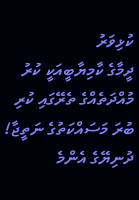ކުޅިވަރު
ދީމާގެ ކާމިޔާބީއަކީ ކުރު މުއްދަތެއްގެ ތެރޭގައި ކުރި ބުރަ މަސައްކަތުގެ ނަތީޖާ!
ދުނިޔޭގެ އެންމެ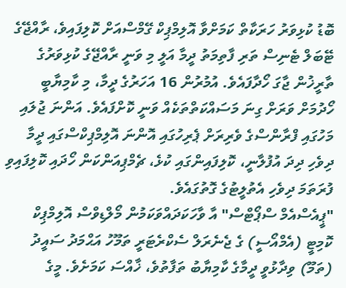ބޮޑު ކުޅިވަރު ހަރަކާތް ކަމަށްވާ އޮލިމްޕިކް ގޭމްސްއަށް ކޮލިފައިވެ، ރާއްޖޭގެ ޓޭބަލް ޓެނިސް ތަރި ފާތިމަތު ދީމާ އަލީ މި ވަނީ ރާއްޖޭގެ ކުޅިވަރުގެ ތާރީޚުން ޖާގަ ހޯދާފައެވެ. އުމުރުން 16 އަހަރުގެ ދީމާ، މި ކާމިޔާބީ ހޯދުމަށް ވަރަށް ގިނަ މަސައްކަތްތަކެއް ވަނީ ކޮށްފައެވެ. އަންނަ ޖުލައި މަހުގައި ފްރާންސްގެ ވެރިރަށް ޕެރިހުގައި އޮންނަ އޮލިމްޕިކްސްގައި ދީމާ ދިވެހި ދިދަ އުފުލާނީ، ކޮލިފައިންގައި ކުޅެ، ޗެމްޕިއަންކަން ހޯދައި ކޮލިފައިވި ފުރަތަމަ ދިވެހި އެތުލީޓުގެ ގޮތުގައެވެ.
"ޕީއެސްއެމް ސްޕޯޓްސް" އާ ވާހަކަދައްވަކަމުން މޯލްޑިވްސް އޮލިމްޕިކް ކޮމިޓީ (އެމްއޯސީ) ގެ ޖެނެރަލް ސެކްރެޓަރީ ތަމޫހު އަޙްމަދު ސައީދު (ތަމޫ) ވިދާޅުވީ ދީމާގެ ކާމިޔާބު ތަފާތުވެ، ޚާއްސަ ކަމަށެވެ. މީގެ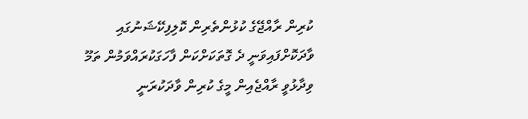ކުރިން ރާއްޖޭގެ ކުޅުންތެރިން ކޮލިފިކޭޝަނުގައި ވާދަކޮށްފައިވަނީ ދެ ގޮތަކަށްކަން ފާހަގަކުރައްވަމުން ތަމޫ ވިދާޅުވީ ރާއްޖެއިން މީގެ ކުރިން ވާދަކުރަނީ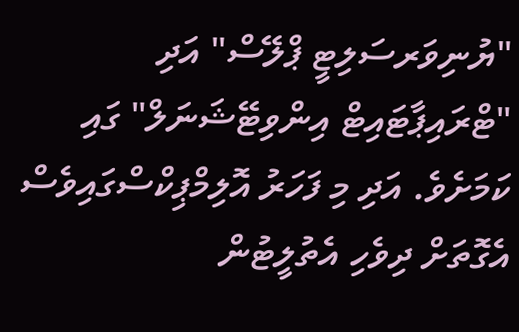"ޔުނިވަރސަލިޓީ ޕްލޭސް" އަދި "ޓްރައިޕާޓައިޓް އިންވިޓޭޝަނަލް" ގައި ކަމަށެވެ. އަދި މި ފަހަރު އޮލިމްޕިކްސްގައިވެސް އެގޮތަށް ދިވެހި އެތުލީޓުން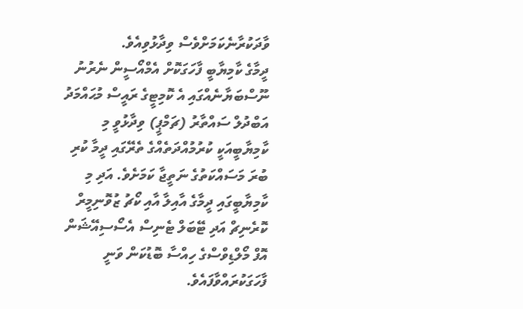ވާދަކުރާނެކަމަށްވެސް ވިދާޅުވިއެވެ.
ދީމާގެ ކާމިޔާބީ ފާހަގަކޮށް އެމްއޯސީން ނެރުނު ނޫސްބަޔާނެއްގައި އެ ކޮމިޓީގެ ރައީސް މުޙައްމަދު އަބްދުލް ސައްތާރު (ޗަމްޕީ) ވިދާޅުވީ މި ކާމިޔާބީއަކީ ކުރުމުއްދަތެއްގެ ތެރޭގައި ދީމާ ކުރި ބުރަ މަސައްކަތުގެ ނަތީޖާ ކަމަށެވެ. އަދި މި ކާމިޔާބީގައި ދީމާގެ އާއިލާ އާއި ކޯޗު ޒުވޮނިމީރް ކޮރެނިޗް އަދި ޓޭބަލް ޓެނިސް އެސޯސިއޭޝަން އޮފް މޯލްޑިވްސްގެ ހިއްސާ ބޮޑުކަން ވަނީ ފާހަގަކުރައްވާފައެވެ.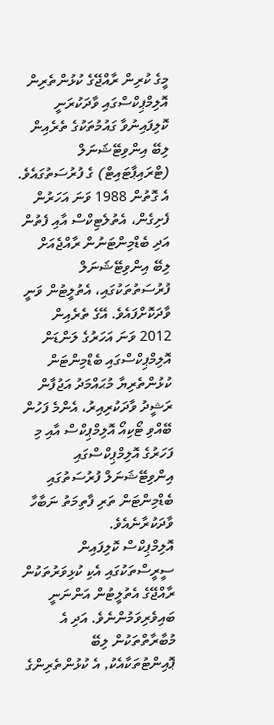މީގެ ކުރިން ރާއްޖޭގެ ކުޅުންތެރިން އޮލިމްޕިކްސްގައި ވާދަކުރަނީ ކޮލިފައިނުވާ ގައުމުތަކުގެ ތެރެއިން ލިބޭ އިންވިޓޭޝަނަލް (ޓްރައިޕާޓައިޓް) ގެ ފުރުސަތުގައެވެ. އެ ގޮތުން 1988 ވަނަ އަހަރުން ފެށިގެން، އެތުލެޓިކްސް އާއި ފެތުން އަދި ބެޑްމިންޓަނުން ރާއްޖެއަށް ލިބޭ އިންވިޓޭޝަނަލް ފުރުސަތުތަކުގައި، އެތުލީޓުން ވަނީ ވާދަކޮށްފައެވެ. އޭގެ ތެރެއިން 2012 ވަނަ އަހަރުގެ ލަންޑަން އޮލިމްޕިކްސްގައި ބެޑްމިންޓަން ކުޅުންތެރިޔާ މުޙައްމަދު އަޖުފާން ރަޝީދު ވާދަކުރިއިރު، އެންމެ ފަހުން ބޭއްވި ޓޯކިއޯ އޮލިމްޕިކްސް އާއި މި ފަހަރުގެ އޮލިމްޕިކްސްގައި އިންވިޓޭޝަނަލް ފުރުސަތުގައި ބެޑްމިންޓަން ތަރި ފާތިމަތު ނަބާހާ ވާދަކުރާނެއެވެ.
އޮލިމްޕިކްސް ކޮލިފައިން ސީރީސްތަކުގައި އެކި ކުޅިވަރުތަކުން ރާއްޖޭގެ އެތުލީޓުން އަންނަނީ ބައިވެރިވަމުންނެވެ. އަދި އެ މުބާރާތްތަކުން ލިބޭ ޕޮއިންޓުތަކާއެކު, އެ ކުޅުންތެރިންގެ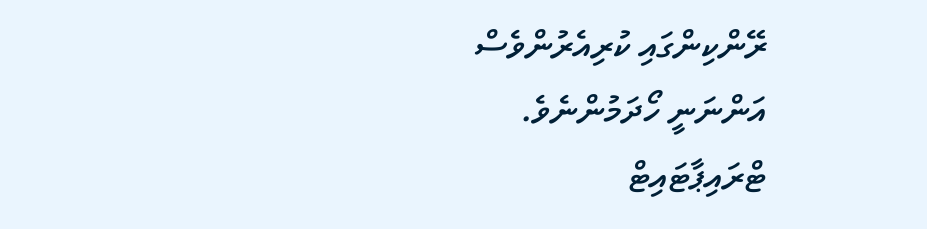ރޭންކިންގައި ކުރިއެރުންވެސް އަންނަނީ ހޯދަމުންނެވެ. ޓްރައިޕާޓައިޓް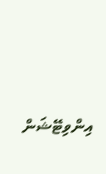އިންވިޓޭޝަން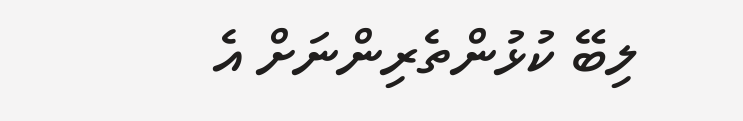ލިބޭ ކުޅުންތެރިންނަށް އެ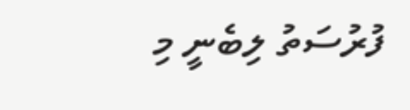ފުރުސަތު ލިބެނީ މި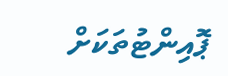ޕޮއިންޓުތަކަށް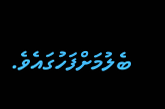ބެލުމަށްފަހުގައެވެ.